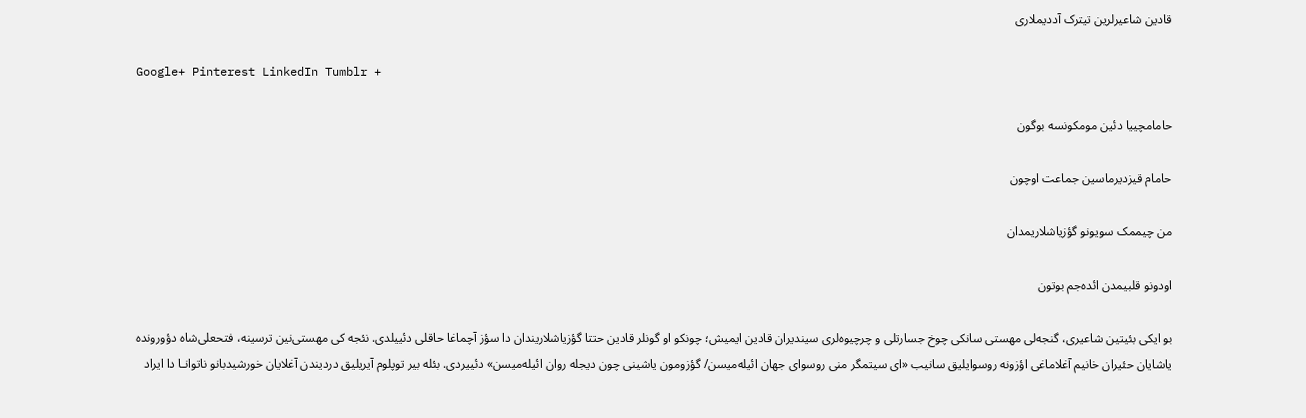قادین شاعیرلرین تیترک آددیملاری

Google+ Pinterest LinkedIn Tumblr +

حامامچییا دئین مومکونسه بوگون

حامام قیزدیرماسین جماعت اوچون

من چیممک سویونو گؤزیاشلاریمدان

اودونو قلبیمدن ائده‌جم بوتون

بو ایکی بئیتین شاعیری، گنجه‌لی مهستی سانکی چوخ جسارتلی و چرچیوه‌لری سیندیران قادین ایمیش؛ چونکو او گونلر قادین حتتا گؤزیاشلاریندان دا سؤز آچماغا حاقلی دئییلدی. نئجه کی مهستی‌نین ترسینه، فتحعلی‌شاه دؤورونده یاشایان حئیران خانیم آغلاماغی اؤزونه روسوایلیق سانیب «ای سیتمگر منی روسوای جهان ائیله‌میسن/ گؤزومون یاشینی چون دیجله روان ائیله‌میسن» دئییردی. بئله بیر توپلوم آیریلیق دردیندن آغلایان خورشیدبانو ناتوانـا دا ایراد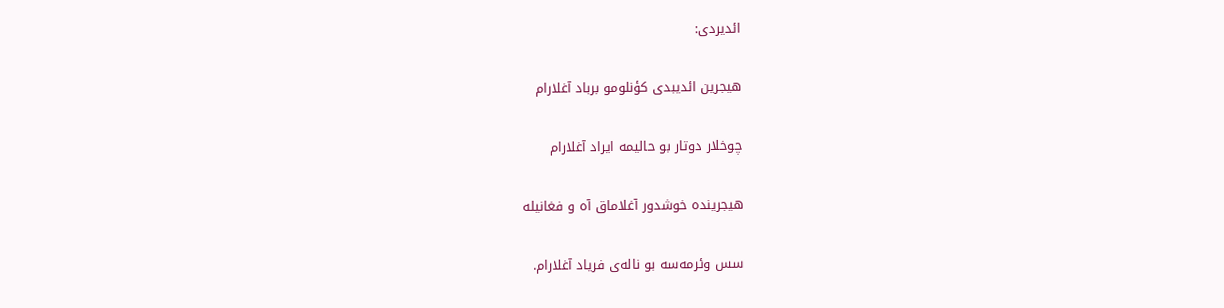ائدیردی:

هیجرین ائدیبدی کؤنلومو برباد آغلارام

چوخلار دوتار بو حالیمه ایراد آغلارام

هیجرینده خوشدور آغلاماق آه و فغانیله

سس وئرمه‌سه بو ناله‌ی فریاد آغلارام.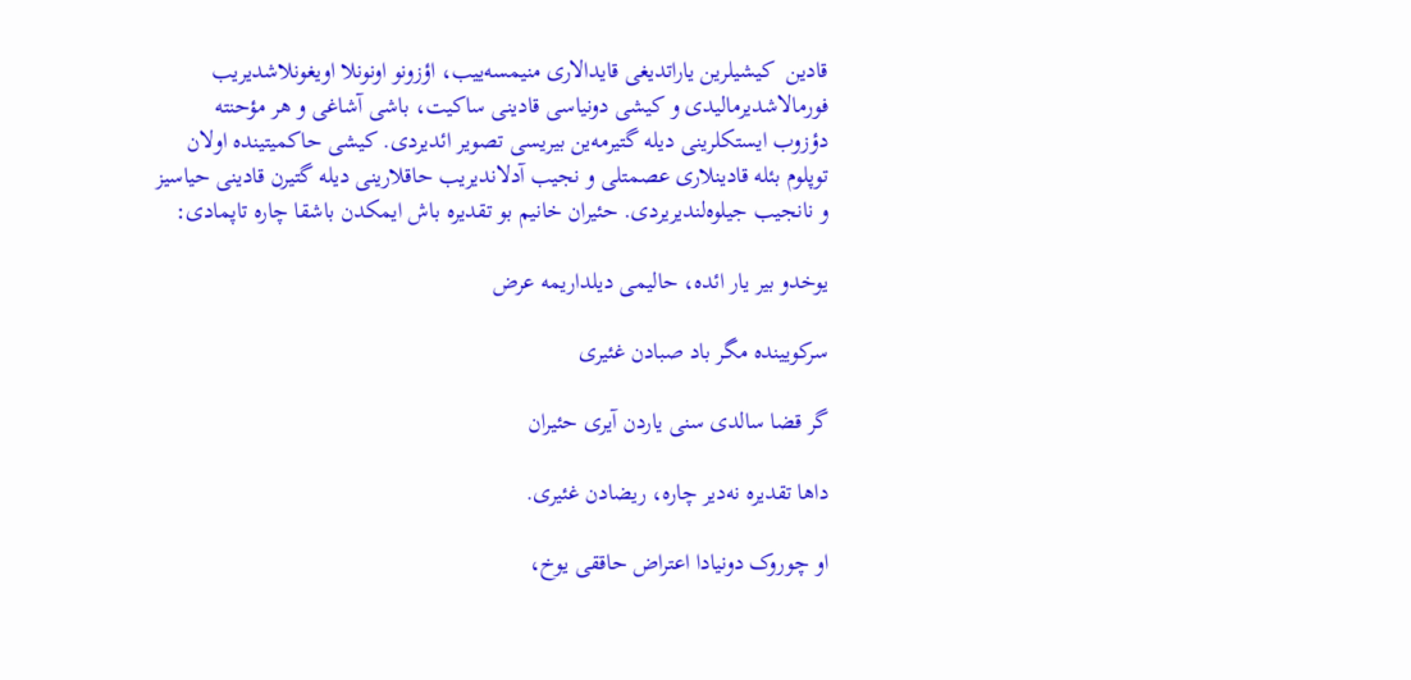قادین  کیشیلرین یاراتدیغی قایدالاری منیمسه‌ییب، اؤزونو اونونلا اویغونلاشدیریب فورمالاشدیرمالیدی و کیشی دونیاسی قادینی ساکیت، باشی آشاغی و هر مؤحنته دؤزوب ایستکلرینی دیله گتیرمه‌ین بیریسی تصویر ائدیردی. کیشی حاکمیتینده اولان توپلوم بئله قادینلاری عصمتلی و نجیب آدلاندیریب حاقلارینی دیله گتیرن قادینی حیاسیز و نانجیب جیلوه‌لندیریردی. حئیران خانیم بو تقدیره باش ایمکدن باشقا چاره تاپمادی:

یوخدو بیر یار ائده، حالیمی دیلداریمه عرض

سرکویینده مگر باد صبادن غئیری

گر قضا سالدی سنی یاردن آیری حئیران

داها تقدیره نه‌دیر چاره، ریضادن غئیری.

او چوروک دونیادا اعتراض حاققی یوخ،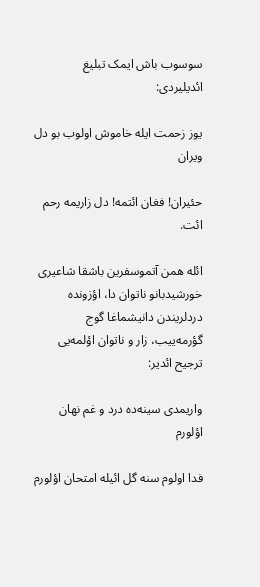سوسوب باش ایمک تبلیغ ائدیلیردی:

یوز زحمت ایله خاموش اولوب بو دل ویران

حئیران! فغان ائتمه! دل زاریمه رحم ائت.

ائله همن آتموسفرین باشقا شاعیری خورشیدبانو ناتوان دا، اؤزونده دردلریندن دانیشماغا گوج گؤرمه‌ییب، زار و ناتوان اؤلمه‌یی ترجیح ائدیر:

واریمدی سینه‌ده درد و غم نهان اؤلورم

فدا اولوم سنه گل ائیله امتحان اؤلورم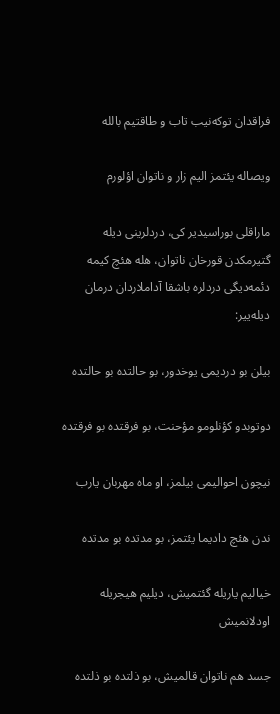فراقدان توکه‌نیب تاب و طاقتیم بالله

ویصاله یئتمز الیم زار و ناتوان اؤلورم

ماراقلی بوراسیدیر کی، دردلرینی دیله گتیرمکدن قورخان ناتوان، هله هئچ کیمه دئمه‌دیگی دردلره باشقا آداملاردان درمان دیله‌ییر:

بیلن بو دردیمی یوخدور، بو حالتده بو حالتده

دوتوبدو کؤنلومو مؤحنت، بو فرقتده بو فرقتده

نیچون احوالیمی بیلمز، او ماه مهربان یارب

ندن هئچ دادیما یئتمز، بو مدتده بو مدتده

خیالیم یاریله گئتمیش، دیلیم هیجریله اودلانمیش

جسد هم ناتوان قالمیش، بو ذلتده بو ذلتده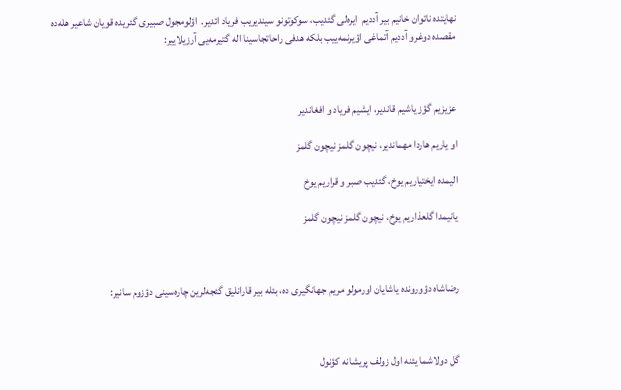نهایتده ناتوان خانیم بیر آددیم  ایره‌لی گئدیب، سوکوتونو سیندیریب فریاد ائدیر.  اؤلومجول صبیری گئریده قویان شاعیر هله‌ده مقصده دوغرو آددیم آتماغی اؤیرنمه‌ییب بلکه هدفی راحاتجاسینا اله گتیرمه‌یی آرزیلاییر:



عزیزیم گؤز یاشیم قاندیر، ایشیم فریاد و افغاندیر

او یاریم هاردا مهماندیر، نیچون گلمز نیچون گلمز

الیمده ایختیاریم یوخ، گئدیب صبر و قراریم یوخ

یانیمدا گلعذاریم یوخ، نیچون گلمز نیچون گلمز



رضاشاه دؤورونده یاشایان اورمولو مریم جهانگیری ده، بئله بیر قارانلیق گئجه‌لرین چاره‌سینی دؤزوم سانیر:



گل دولاشما یئنه اول زولف پریشانه کؤنول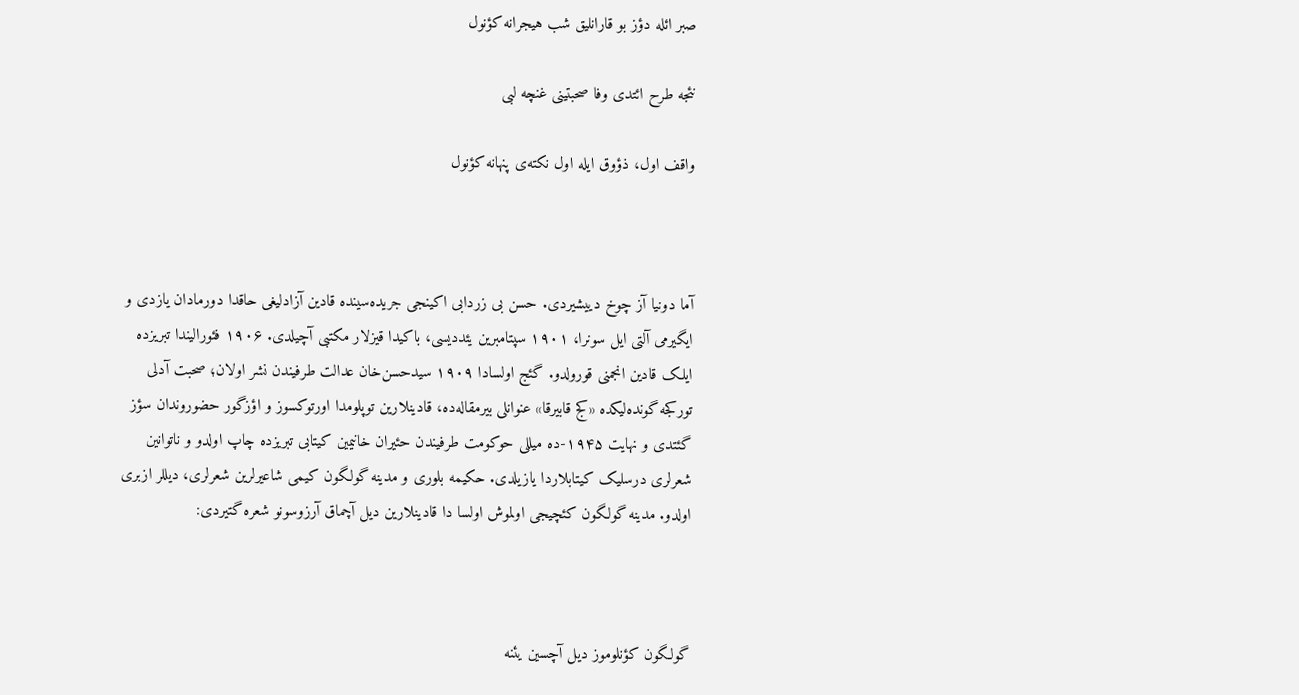صبر ائله دؤز بو قارانلیق شب هیجرانه کؤنول

نئجه طرح ائتدی وفا صحبتینی غنچه لبی

واقف اول، ذؤوق ایله اول نکته‌ی پنهانه کؤنول



آما دونیا آز چوخ دییشیردی. حسن بی زردابی اکینجی جریده‌سینده قادین آزادلیغی حاقدا دورمادان یازدی و ایگیرمی آلتی ایل سونرا، ۱۹۰۱ سپتامبرین یئددیسی، باکیدا قیزلار مکتبی آچیلدی. ۱۹۰۶ فئورالیندا تبریزده ایلک قادین انجمنی قورولدو. گئج اولسادا ۱۹۰۹ سیدحسن‌خان عدالت طرفیندن نشر اولان؛ صحبت آدلی تورکجه گونده‌لیکده «کج قابیرقا» عنوانلی بیرمقاله‌ده، قادینلارین توپلومدا اورتوکسوز و اؤزگور حضوروندان سؤز گئتدی و نهایت ۱۹۴۵-ده میللی حوکومت طرفیندن حئیران خانیمین کیتابی تبریزده چاپ اولدو و ناتوانین شعرلری درسلیک کیتابلاردا یازیلدی. حکیمه بلوری و مدینه گولگون کیمی شاعیرلرین شعرلری، دیللر ازبری اولدو. مدینه گولگون کئچیجی اولموش اولسا دا قادینلارین دیل آچماق آرزوسونو شعره گتیردی:



گولگون کؤنلوموز دیل آچسین یئنه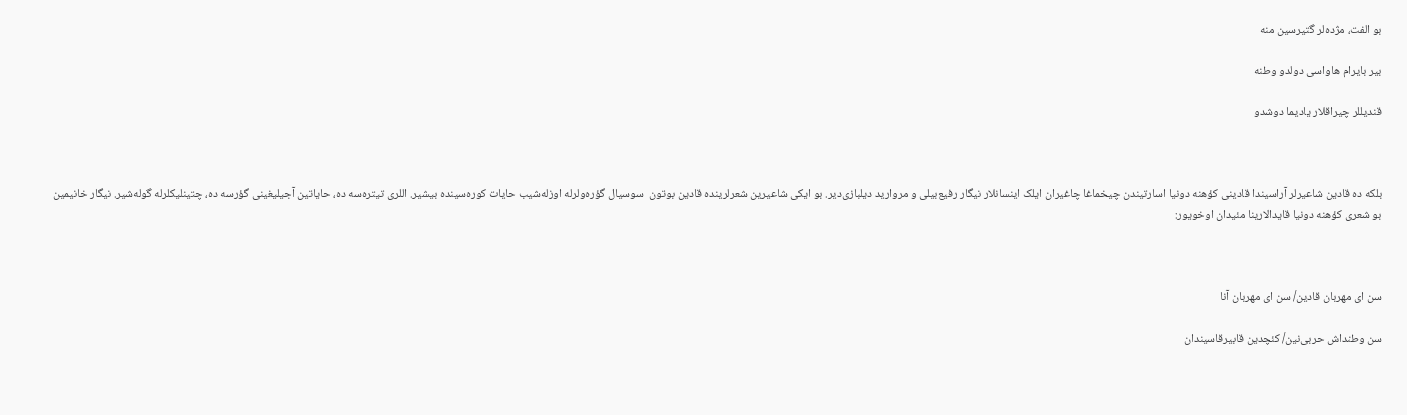بو الفت، مژده‌لر گتیرسین منه

بیر بایرام هاواسی دولدو وطنه

قندیللر چیراقلار یادیما دوشدو



بلکه ده قادین شاعیرلر آراسیندا قادینی کؤهنه دونیا اسارتیندن چیخماغا چاغیران ایلک اینسانلار نیگار رفیع‌بیلی و مروارید دیلبازی‌دیر. بو ایکی شاعیرین شعرلرینده قادین بوتون  سوسیال گؤره‌ولرله اوزله‌شیب حایات کوره‌سینده بیشیر. اللری تیتره‌سه‌ ده، حایاتین آجیلیغینی گؤرسه ده، چتینلیکلرله گوله‌شیر. نیگار خانیمین بو شعری کؤهنه دونیا قایدالارینا مئیدان اوخویور:



سن ای مهربان قادین/ سن ای مهربان آنا

سن وطنداش حربی‌نین/ کئچدین قابیرقاسیندان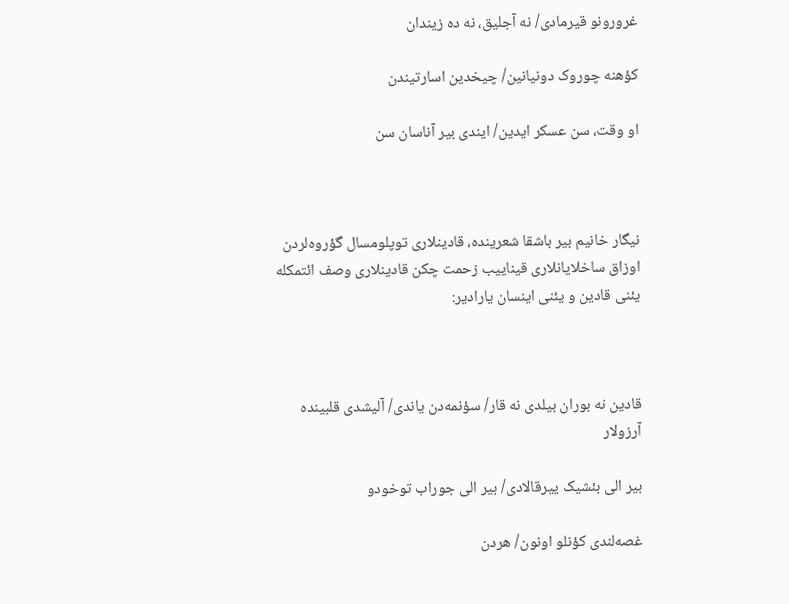غرورونو قیرمادی/ نه آجلیق، نه ده زیندان

کؤهنه چوروک دونیانین/ چیخدین اسارتیندن

او وقت، سن عسکر ایدین/ ایندی بیر آناسان سن



نیگار خانیم بیر باشقا شعرینده، قادینلاری توپلومسال گؤروه‌لردن اوزاق ساخلایانلاری قیناییب زحمت چکن قادینلاری وصف ائتمکله یئنی قادین و یئنی اینسان یارادیر:



قادین نه بوران بیلدی نه قار/ سؤنمه‌دن یاندی/ آلیشدی قلبینده آرزولار

بیر الی بئشیک ییرقالادی/ بیر الی جوراب توخودو

غصه‌لندی کؤنلو اونون/ هردن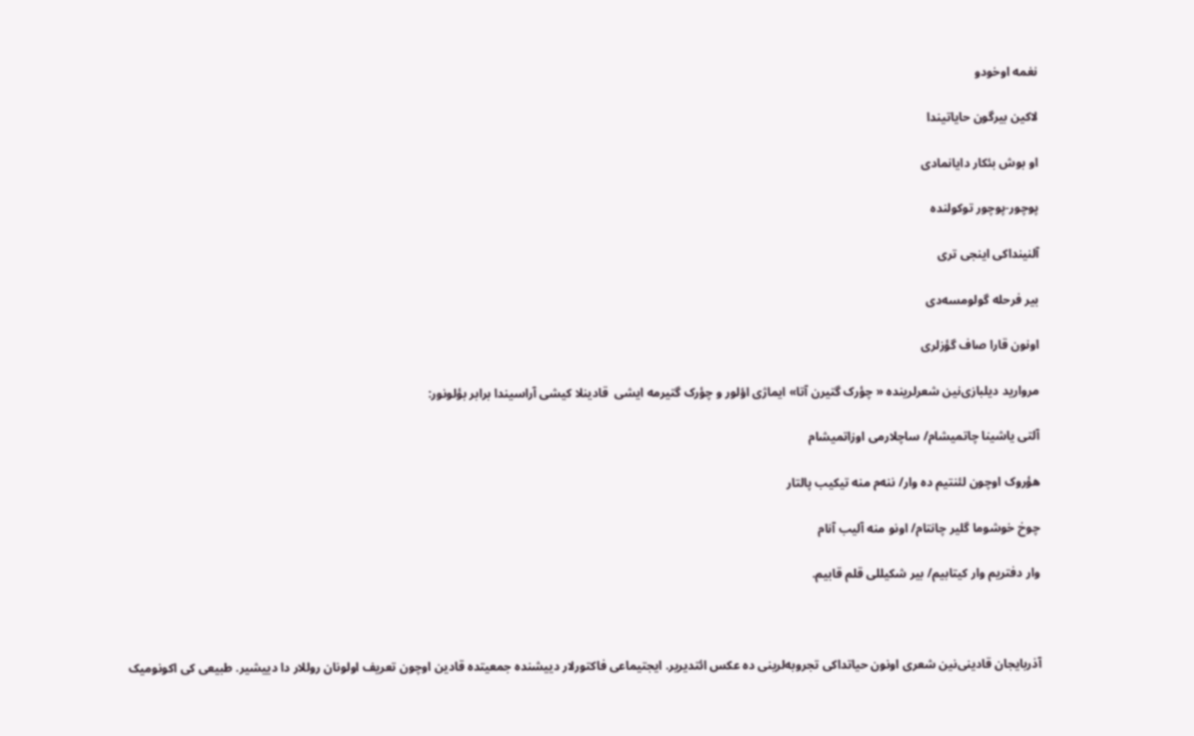نغمه اوخودو

لاکین بیرگون حایاتیندا

او بوش بئکار دایانمادی

پوچور-پوچور توکولنده

آلنینداکی اینجی تری

بیر فرحله گولومسه‌دی

اونون قارا صاف گؤزلری

مروارید دیلبازی‌نین شعرلرینده « چؤرک گتیرن آتا» ایماژی اؤلور و چؤرک گتیرمه ایشی  قادینلا کیشی آراسیندا برابر بؤلونور:

آلتی یاشینا چاتمیشام/ ساچلارمی اوزاتمیشام

هؤروک اوچون لئنتیم ده وار/ ننه‌م منه تیکیب پالتار

چوخ خوشوما گلیر چانتام/ اونو منه آلیب آنام

وار دفتریم وار کیتابیم/ بیر شکیللی قلم قابیم.



آذربایجان قادینی‌‌نین شعری اونون حیاتداکی تجروبه‌لرینی ده عکس ائتدیریر. ایجتیماعی فاکتورلار دییشنده جمعیتده‌ قادین اوچون تعریف اولونان روللار دا دییشیر. طبیعی کی اکونومیک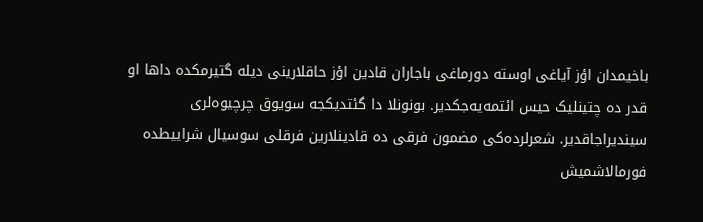باخیمدان اؤز آیاغی اوسته دورماغی باجاران قادین اؤز حاقلارینی دیله گتیرمکده داها او قدر ده چتینلیک حیس ائتمه‌یه‌جکدیر. بونونلا دا گئتدیکجه سویوق چرچیوه‌لری سیندیراجاقدیر. شعرلرده‌کی مضمون فرقی ده قادینلارین فرقلی سوسیال شراییطده فورمالاشمیش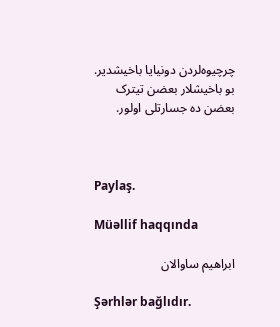چرچیوه‌لردن دونیایا باخیشدیر. بو باخیشلار بعضن تیترک بعضن ده جسارتلی اولور.



Paylaş.

Müəllif haqqında

ابراهیم ساوالان

Şərhlər bağlıdır.